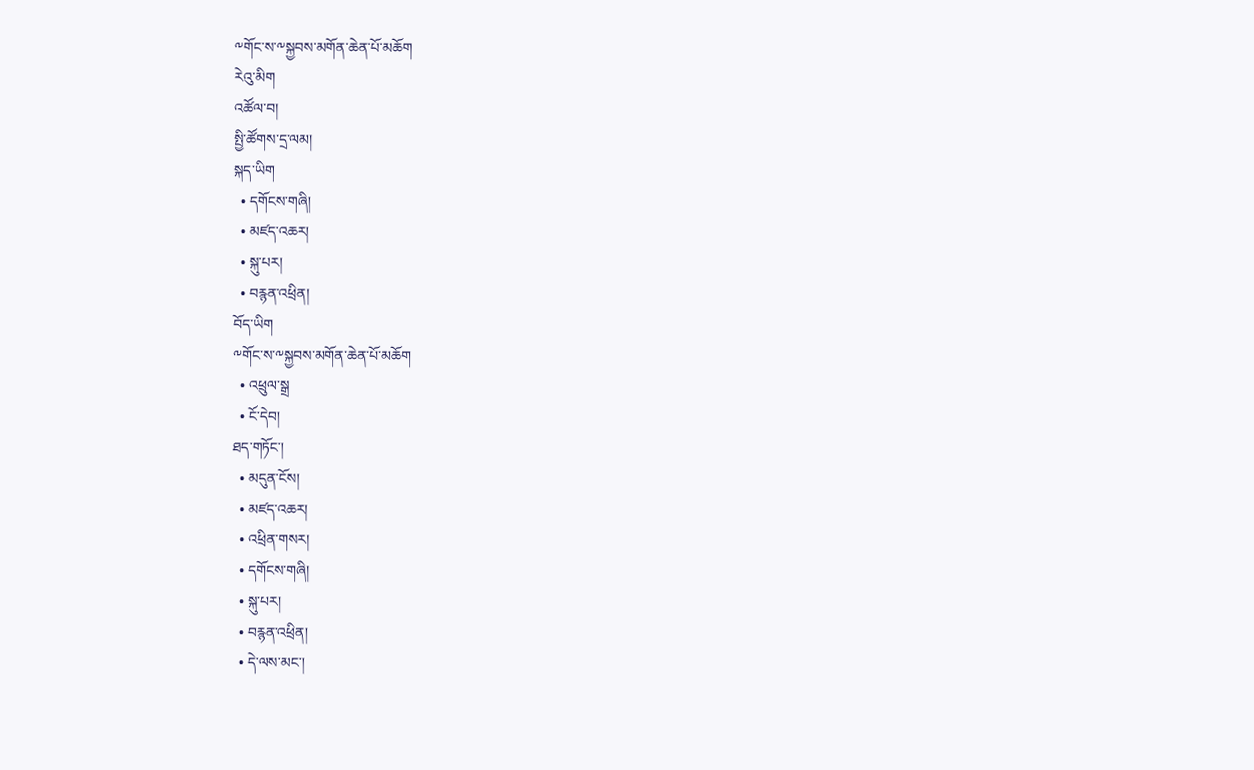༸གོང་ས་༸སྐྱབས་མགོན་ཆེན་པོ་མཆོག
རེའུ་མིག
འཚོལ་བ།
སྤྱི་ཚོགས་དྲ་ལམ།
སྐད་ཡིག
  • དགོངས་གཞི།
  • མཛད་འཆར།
  • སྐུ་པར།
  • བརྙན་འཕྲིན།
བོད་ཡིག
༸གོང་ས་༸སྐྱབས་མགོན་ཆེན་པོ་མཆོག
  • འཕྲུལ་སྒྲ
  • ངོ་དེབ།
ཐད་གཏོང་།
  • མདུན་ངོས།
  • མཛད་འཆར།
  • འཕྲིན་གསར།
  • དགོངས་གཞི།
  • སྐུ་པར།
  • བརྙན་འཕྲིན།
  • དེ་ལས་མང་།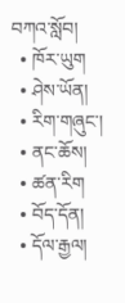བཀའ་སློབ།
  • ཁོར་ཡུག
  • ཤེས་ཡོན།
  • རིག་གཞུང་།
  • ནང་ཆོས།
  • ཚན་རིག
  • བོད་དོན།
  • དོལ་རྒྱལ།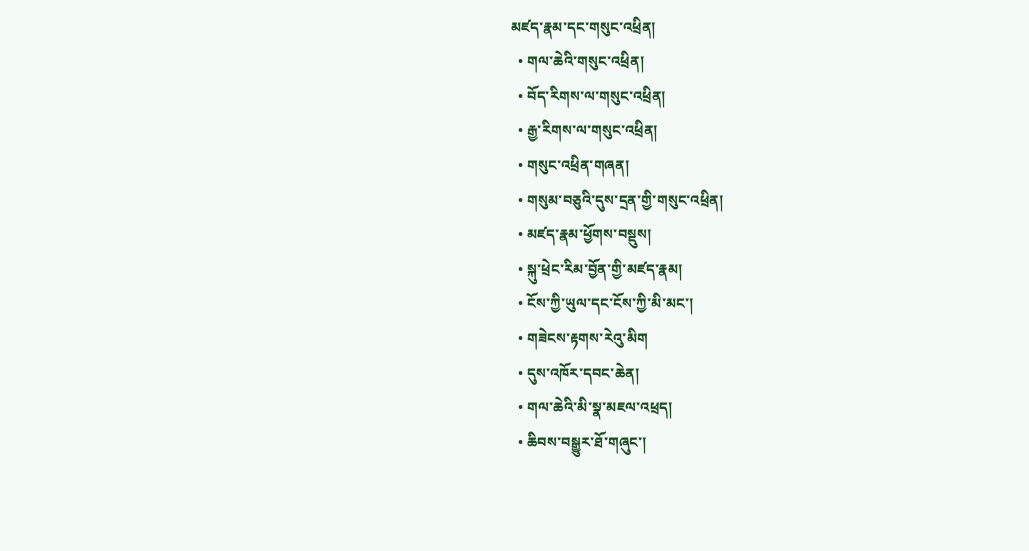མཛད་རྣམ་དང་གསུང་འཕྲིན།
  • གལ་ཆེའི་གསུང་འཕྲིན།
  • བོད་རིགས་ལ་གསུང་འཕྲིན།
  • རྒྱ་རིགས་ལ་གསུང་འཕྲིན།
  • གསུང་འཕྲིན་གཞན།
  • གསུམ་བཅུའི་དུས་དྲན་གྱི་གསུང་འཕྲིན།
  • མཛད་རྣམ་ཕྱོགས་བསྡུས།
  • སྐུ་ཕྲེང་རིམ་བྱོན་གྱི་མཛད་རྣམ།
  • ངོས་ཀྱི་ཡུལ་དང་ངོས་ཀྱི་མི་མང་།
  • གཟེངས་རྟགས་རེའུ་མིག
  • དུས་འཁོར་དབང་ཆེན།
  • གལ་ཆེའི་མི་སྣ་མཇལ་འཕྲད།
  • ཆིབས་བསྒྱུར་ཐོ་གཞུང་།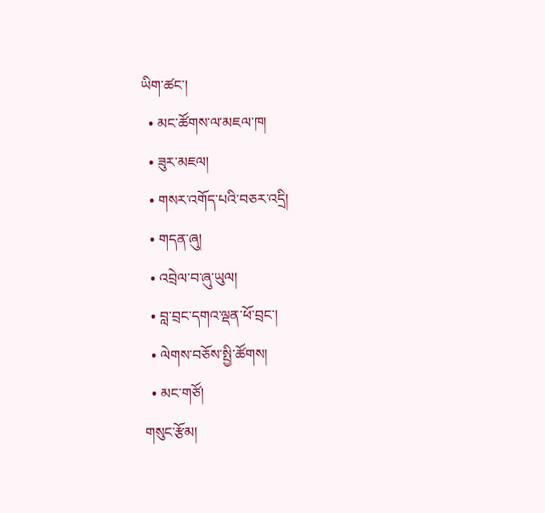ཡིག་ཚང་།
  • མང་ཚོགས་ལ་མཇལ་ཁ།
  • ཟུར་མཇལ།
  • གསར་འགོད་པའི་བཅར་འདྲི།
  • གདན་ཞུ།
  • འབྲེལ་བ་ཞུ་ཡུལ།
  • བླ་བྲང་དགའ་ལྡན་ཕོ་བྲང་།
  • ལེགས་བཅོས་སྤྱི་ཚོགས།
  • མང་གཙོ།
གསུང་རྩོམ།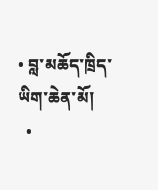• བླ་མཆོད་ཁྲིད་ཡིག་ཆེན་མོ།
  •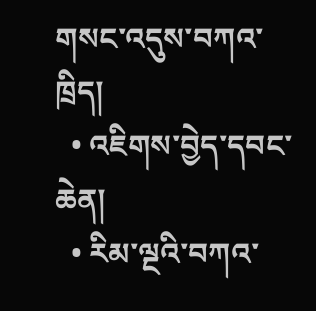གསང་འདུས་བཀའ་ཁྲིད།
  • འཇིགས་བྱེད་དབང་ཆེན།
  • རིམ་ལྔའི་བཀའ་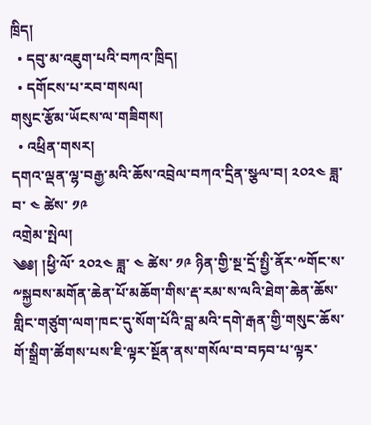ཁྲིད།
  • དབུ་མ་འཇུག་པའི་བཀའ་ཁྲིད།
  • དགོངས་པ་རབ་གསལ།
གསུང་རྩོམ་ཡོངས་ལ་གཟིགས།
  • འཕྲིན་གསར།
དགའ་ལྡན་ལྷ་བརྒྱ་མའི་ཆོས་འབྲེལ་བཀའ་དྲིན་སྩལ་བ། ༢༠༢༤ ཟླ་བ་ ༤ ཚེས་ ༡༩
འགྲེམ་སྤེལ།
༄༅། །ཕྱི་ལོ་ ༢༠༢༤ ཟླ་ ༤ ཚེས་ ༡༩ ཉིན་གྱི་སྔ་དྲོ་སྤྱི་ནོར་༸གོང་ས་༸སྐྱབས་མགོན་ཆེན་པོ་མཆོག་གིས་རྡ་རམ་ས་ལའི་ཐེག་ཆེན་ཆོས་གླིང་གཙུག་ལག་ཁང་དུ་སོག་པོའི་བླ་མའི་དགེ་རྒན་གྱི་གསུང་ཆོས་གོ་སྒྲིག་ཚོགས་པས་ཇི་ལྟར་སྔོན་ནས་གསོལ་བ་བཏབ་པ་ལྟར་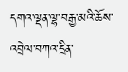དགའ་ལྡན་ལྷ་བརྒྱ་མའི་ཆོས་འབྲེལ་བཀའ་དྲིན་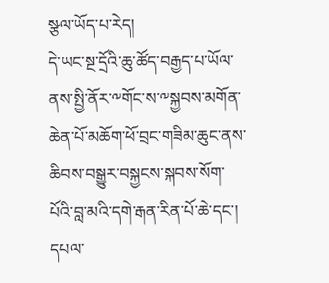སྩལ་ཡོད་པ་རེད།
དེ་ཡང་སྔ་དྲོའི་ཆུ་ཚོད་བརྒྱད་པ་ཡོལ་ནས་སྤྱི་ནོར་༸གོང་ས་༸སྐྱབས་མགོན་ཆེན་པོ་མཆོག་ཕོ་བྲང་གཟིམ་ཆུང་ནས་ཆིབས་བསྒྱུར་བསྐྱངས་སྐབས་སོག་པོའི་བླ་མའི་དགེ་རྒན་རིན་པོ་ཆེ་དང་། དཔལ་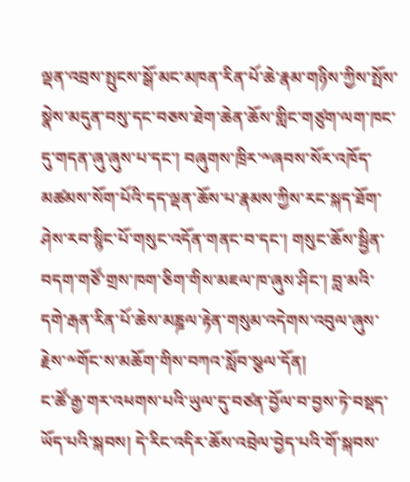ལྡན་འབྲས་སྤུངས་སྒོ་མང་མཁན་རིན་པོ་ཆེ་རྣམ་གཉིས་ཀྱིས་སྤོས་སྣེས་མདུན་བསུ་དང་བཅས་ཐེག་ཆེན་ཆོས་གླིང་གཙུག་ལག་ཁང་དུ་གདན་ཞུ་ཞུས་པ་དང་། བཞུགས་ཁྲིར་༸ཞབས་སོར་འཁོད་མཚམས་སོག་པོའི་དད་ལྡན་ཆོས་པ་རྣམས་ཀྱིས་རང་སྐད་ཐོག་ཤེས་རབ་སྙིང་པོ་གསུང་འདོན་གནང་བ་དང་། གསུང་ཆོས་སྦྱིན་བདག་གཙོ་གྲས་ཁག་ཅིག་གིས་མཇལ་ཁ་ཞུས་ཤིང་། བླ་མའི་དགེ་རྒན་རིན་པོ་ཆེས་མཎྜལ་རྟེན་གསུམ་འདེགས་འབུལ་ཞུས་རྗེས་༸གོང་ས་མཆོག་གིས་བཀའ་སློབ་སྩལ་དོན།
ང་ཚོ་རྒྱ་གར་འཕགས་པའི་ཡུལ་དུ་བཙན་བྱོལ་བ་བྱས་ཏེ་བསྡད་ཡོད་པའི་སྐབས། དེ་རིང་འདིར་ཆོས་འབྲེལ་བྱེད་པའི་གོ་སྐབས་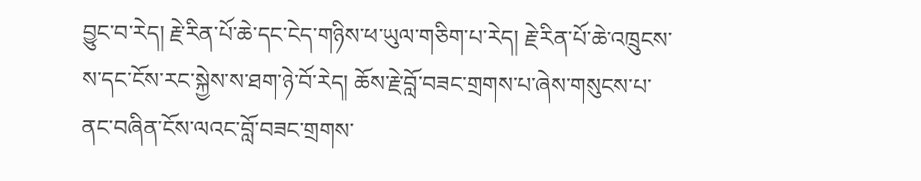བྱུང་བ་རེད། རྗེ་རིན་པོ་ཆེ་དང་ངེད་གཉིས་ཕ་ཡུལ་གཅིག་པ་རེད། རྗེ་རིན་པོ་ཆེ་འཁྲུངས་ས་དང་ངོས་རང་སྐྱེས་ས་ཐག་ཉེ་བོ་རེད། ཆོས་རྗེ་བློ་བཟང་གྲགས་པ་ཞེས་གསུངས་པ་ནང་བཞིན་ངོས་ལའང་བློ་བཟང་གྲགས་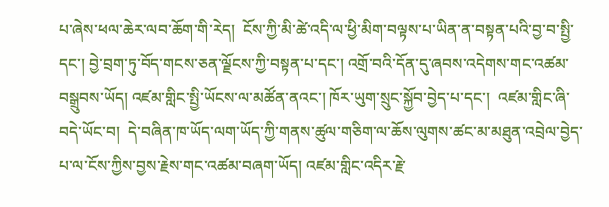པ་ཞེས་ཕལ་ཆེར་ལབ་ཆོག་གི་རེད།  ངོས་ཀྱི་མི་ཚེ་འདི་ལ་ཕྱི་མིག་བལྟས་པ་ཡིན་ན་བསྟན་པའི་བྱ་བ་སྤྱི་དང་། བྱེ་བྲག་ཏུ་བོད་གངས་ཅན་ལྗོངས་ཀྱི་བསྟན་པ་དང་། འགྲོ་བའི་དོན་དུ་ཞབས་འདེགས་གང་འཚམ་བསྒྲུབས་ཡོད། འཛམ་གླིང་སྤྱི་ཡོངས་ལ་མཚོན་ནའང་། ཁོར་ཡུག་སྲུང་སྐྱོབ་བྱེད་པ་དང་།  འཛམ་གླིང་ཞི་བདེ་ཡོང་བ།  དེ་བཞིན་ཁ་ཡོད་ལག་ཡོད་ཀྱི་གནས་ཚུལ་གཅིག་ལ་ཆོས་ལུགས་ཚང་མ་མཐུན་འབྲེལ་བྱེད་པ་ལ་ངོས་ཀྱིས་བྱས་རྗེས་གང་འཚམ་བཞག་ཡོད། འཛམ་གླིང་འདིར་རྗེ་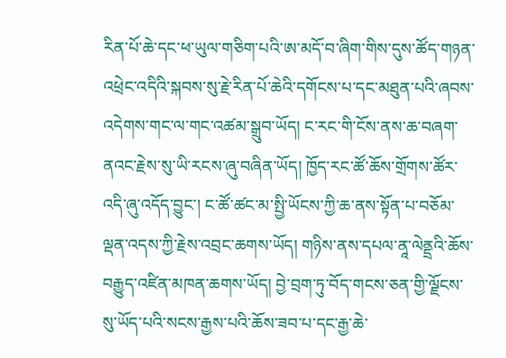རིན་པོ་ཆེ་དང་ཕ་ཡུལ་གཅིག་པའི་ཨ་མདོ་བ་ཞིག་གིས་དུས་ཚོད་གཉན་འཕྲེང་འདིའི་སྐབས་སུ་རྗེ་རིན་པོ་ཆེའི་དགོངས་པ་དང་མཐུན་པའི་ཞབས་འདེགས་གང་ལ་གང་འཚམ་སྒྲུབ་ཡོད། ང་རང་གི་ངོས་ནས་ཆ་བཞག་ནའང་རྗེས་སུ་ཡི་རངས་ཞུ་བཞིན་ཡོད། ཁྱོད་རང་ཚོ་ཆོས་གྲོགས་ཚོར་འདི་ཞུ་འདོད་བྱུང་། ང་ཚོ་ཚང་མ་སྤྱི་ཡོངས་ཀྱི་ཆ་ནས་སྟོན་པ་བཅོམ་ལྡན་འདས་ཀྱི་རྗེས་འབྲང་ཆགས་ཡོད། གཉིས་ནས་དཔལ་ནཱ་ལེནྡྲའི་ཆོས་བརྒྱུད་འཛིན་མཁན་ཆགས་ཡོད། བྱེ་བྲག་ཏུ་བོད་གངས་ཅན་གྱི་ལྗོངས་སུ་ཡོད་པའི་སངས་རྒྱས་པའི་ཆོས་ཟབ་པ་དང་རྒྱ་ཆེ་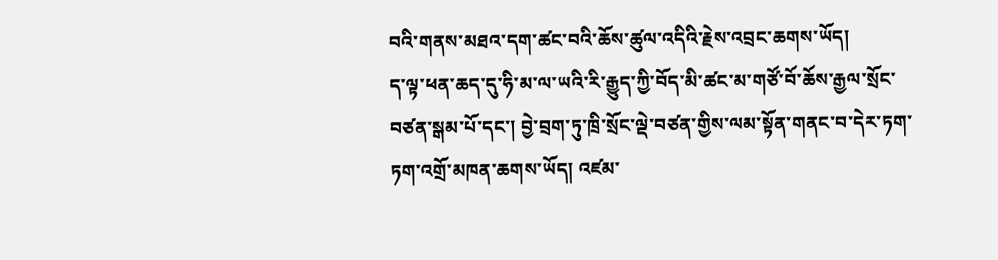བའི་གནས་མཐའ་དག་ཚང་བའི་ཆོས་ཚུལ་འདིའི་རྗེས་འབྲང་ཆགས་ཡོད།
ད་ལྟ་ཕན་ཆད་དུ་ཧི་མ་ལ་ཡའི་རི་རྒྱུད་ཀྱི་བོད་མི་ཚང་མ་གཙོ་བོ་ཆོས་རྒྱལ་སྲོང་བཙན་སྒམ་པོ་དང་། བྱེ་བྲག་ཏུ་ཁྲི་སྲོང་ལྡེ་བཙན་གྱིས་ལམ་སྟོན་གནང་བ་དེར་ཏག་ཏག་འགྲོ་མཁན་ཆགས་ཡོད། འཛམ་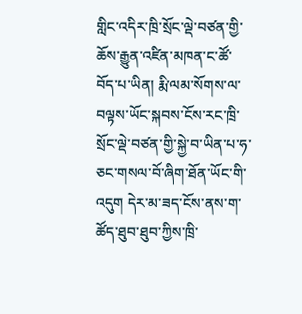གླིང་འདིར་ཁྲི་སྲོང་ལྡེ་བཙན་གྱི་ཆོས་རྒྱུན་འཛིན་མཁན་ང་ཚོ་བོད་པ་ཡིན། རྨི་ལམ་སོགས་ལ་བལྟས་ཡོང་སྐབས་ངོས་རང་ཁྲི་སྲོང་ལྡེ་བཙན་གྱི་སྐྱེ་བ་ཡིན་པ་ཧ་ཅང་གསལ་བོ་ཞིག་ཐོན་ཡོང་གི་འདུག དེར་མ་ཟད་ངོས་ནས་ག་ཚོད་ཐུབ་ཐུབ་ཀྱིས་ཁྲི་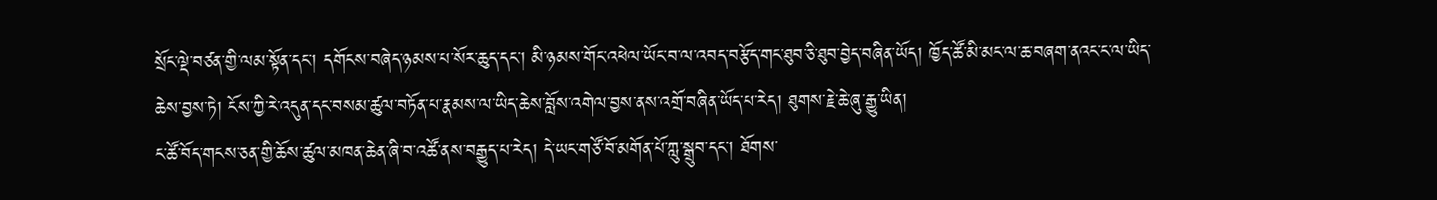སྲོང་ལྡེ་བཙན་གྱི་ལམ་སྟོན་དང་། དགོངས་བཞེད་ཉམས་པ་སོར་ཆུད་དང་། མི་ཉམས་གོང་འཕེལ་ཡོང་བ་ལ་འབད་བརྩོད་གང་ཐུབ་ཅི་ཐུབ་བྱེད་བཞིན་ཡོད། ཁྱོད་ཚོ་མི་མང་ལ་ཆ་བཞག་ནའང་ང་ལ་ཡིད་ཆེས་བྱས་ཏེ། ངོས་ཀྱི་རེ་འདུན་དང་བསམ་ཚུལ་བཏོན་པ་རྣམས་ལ་ཡིད་ཆེས་བློས་འགེལ་བྱས་ནས་འགྲོ་བཞིན་ཡོད་པ་རེད། ཐུགས་རྗེ་ཆེ་ཞུ་རྒྱུ་ཡིན།
ང་ཚོ་བོད་གངས་ཅན་གྱི་ཆོས་ཚུལ་མཁན་ཆེན་ཞི་བ་འཚོ་ནས་བརྒྱུད་པ་རེད། དེ་ཡང་གཙོ་བོ་མགོན་པོ་ཀླུ་སྒྲུབ་དང་། ཐོགས་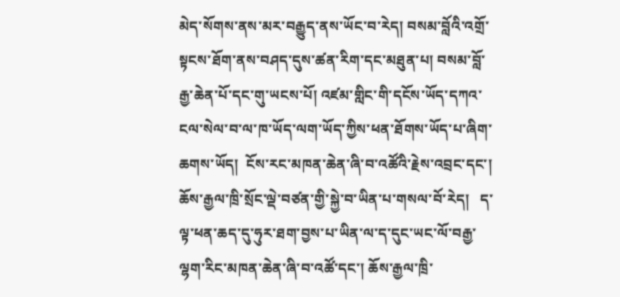མེད་སོགས་ནས་མར་བརྒྱུད་ནས་ཡོང་བ་རེད། བསམ་བློའི་འགྲོ་སྟངས་ཐོག་ནས་བཤད་དུས་ཚན་རིག་དང་མཐུན་པ། བསམ་བློ་རྒྱ་ཆེན་པོ་དང་གུ་ཡངས་པོ། འཛམ་གླིང་གི་དངོས་ཡོད་དཀའ་ངལ་སེལ་བ་ལ་ཁ་ཡོད་ལག་ཡོད་ཀྱིས་ཕན་ཐོགས་ཡོད་པ་ཞིག་ཆགས་ཡོད།  ངོས་རང་མཁན་ཆེན་ཞི་བ་འཚོའི་རྗེས་འབྲང་དང་། ཆོས་རྒྱལ་ཁྲི་སྲོང་ལྡེ་བཙན་གྱི་སྐྱེ་བ་ཡིན་པ་གསལ་བོ་རེད།   ད་ལྟ་ཕན་ཆད་དུ་ཧུར་ཐག་བྱས་པ་ཡིན་ལ་ད་དུང་ཡང་ལོ་བརྒྱ་ལྷག་རིང་མཁན་ཆེན་ཞི་བ་འཚོ་དང་། ཆོས་རྒྱལ་ཁྲི་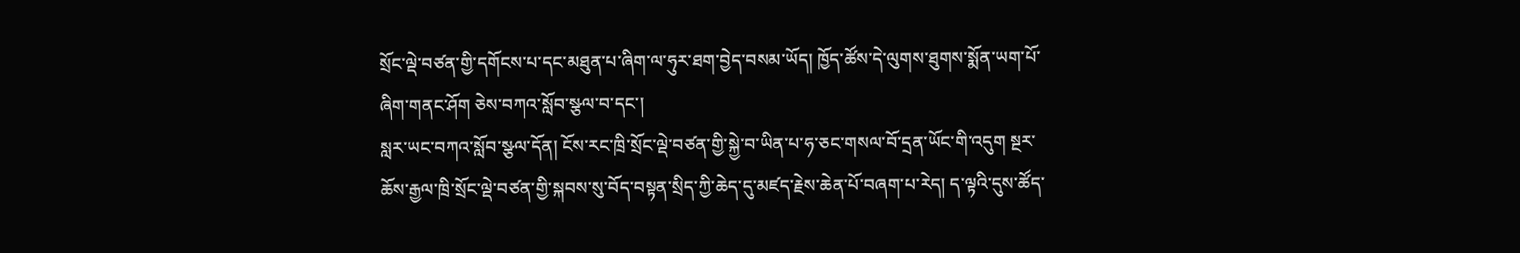སྲོང་ལྡེ་བཙན་གྱི་དགོངས་པ་དང་མཐུན་པ་ཞིག་ལ་ཧུར་ཐག་བྱེད་བསམ་ཡོད། ཁྱོད་ཚོས་དེ་ལུགས་ཐུགས་སྨོན་ཡག་པོ་ཞིག་གནང་ཤོག ཅེས་བཀའ་སློབ་སྩལ་བ་དང་།
སླར་ཡང་བཀའ་སློབ་སྩལ་དོན། ངོས་རང་ཁྲི་སྲོང་ལྡེ་བཙན་གྱི་སྐྱེ་བ་ཡིན་པ་ཧ་ཅང་གསལ་བོ་དྲན་ཡོང་གི་འདུག སྔར་ཆོས་རྒྱལ་ཁྲི་སྲོང་ལྡེ་བཙན་གྱི་སྐབས་སུ་བོད་བསྟན་སྲིད་ཀྱི་ཆེད་དུ་མཛད་རྗེས་ཆེན་པོ་བཞག་པ་རེད། ད་ལྟའི་དུས་ཚོད་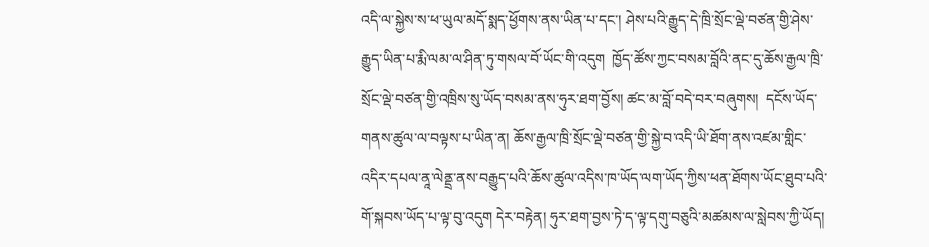འདི་ལ་སྐྱེས་ས་ཕ་ཡུལ་མདོ་སྨད་ཕྱོགས་ནས་ཡིན་པ་དང་། ཤེས་པའི་རྒྱུད་དེ་ཁྲི་སྲོང་ལྡེ་བཙན་གྱི་ཤེས་རྒྱུད་ཡིན་པ་རྨི་ལམ་ལ་ཤིན་ཏུ་གསལ་བོ་ཡོང་གི་འདུག  ཁྱོད་ཚོས་ཀྱང་བསམ་བློའི་ནང་དུ་ཆོས་རྒྱལ་ཁྲི་སྲོང་ལྡེ་བཙན་གྱི་འཁྲིས་སུ་ཡོད་བསམ་ནས་ཧུར་ཐག་བྱོས། ཚང་མ་བློ་བདེ་བར་བཞུགས།  དངོས་ཡོད་གནས་ཚུལ་ལ་བལྟས་པ་ཡིན་ན། ཆོས་རྒྱལ་ཁྲི་སྲོང་ལྡེ་བཙན་གྱི་སྐྱེ་བ་འདི་ཡི་ཐོག་ནས་འཛམ་གླིང་འདིར་དཔལ་ནཱ་ལེནྡྲ་ནས་བརྒྱུད་པའི་ཆོས་ཚུལ་འདིས་ཁ་ཡོད་ལག་ཡོད་ཀྱིས་ཕན་ཐོགས་ཡོང་ཐུབ་པའི་གོ་སྐབས་ཡོད་པ་ལྟ་བུ་འདུག དེར་བརྟེན། ཧུར་ཐག་བྱས་ཏེ་ད་ལྟ་དགུ་བཅུའི་མཚམས་ལ་སླེབས་ཀྱི་ཡོད།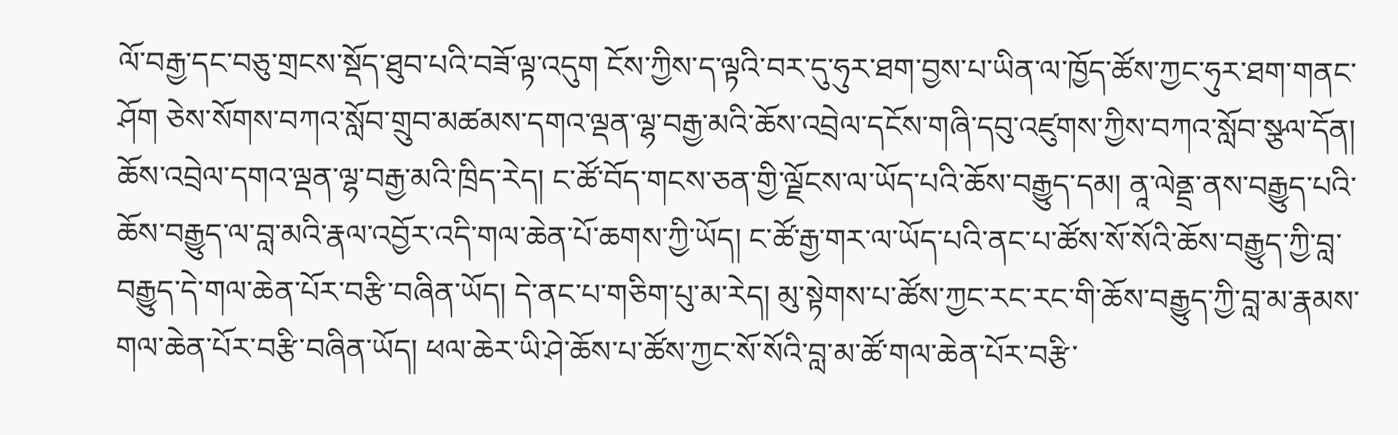ལོ་བརྒྱ་དང་བཅུ་གྲངས་སྡོད་ཐུབ་པའི་བཟོ་ལྟ་འདུག ངོས་ཀྱིས་ད་ལྟའི་བར་དུ་ཧུར་ཐག་བྱས་པ་ཡིན་ལ་ཁྱོད་ཚོས་ཀྱང་ཧུར་ཐག་གནང་ཤོག ཅེས་སོགས་བཀའ་སློབ་གྲུབ་མཚམས་དགའ་ལྡན་ལྷ་བརྒྱ་མའི་ཆོས་འབྲེལ་དངོས་གཞི་དབུ་འཛུགས་ཀྱིས་བཀའ་སློབ་སྩལ་དོན།
ཆོས་འབྲེལ་དགའ་ལྡན་ལྷ་བརྒྱ་མའི་ཁྲིད་རེད། ང་ཚོ་བོད་གངས་ཅན་གྱི་ལྗོངས་ལ་ཡོད་པའི་ཆོས་བརྒྱུད་དམ། ནཱ་ལེནྡྲ་ནས་བརྒྱུད་པའི་ཆོས་བརྒྱུད་ལ་བླ་མའི་རྣལ་འབྱོར་འདི་གལ་ཆེན་པོ་ཆགས་ཀྱི་ཡོད། ང་ཚོ་རྒྱ་གར་ལ་ཡོད་པའི་ནང་པ་ཚོས་སོ་སོའི་ཆོས་བརྒྱུད་ཀྱི་བླ་བརྒྱུད་དེ་གལ་ཆེན་པོར་བརྩི་བཞིན་ཡོད། དེ་ནང་པ་གཅིག་པུ་མ་རེད། མུ་སྟེགས་པ་ཚོས་ཀྱང་རང་རང་གི་ཆོས་བརྒྱུད་ཀྱི་བླ་མ་རྣམས་གལ་ཆེན་པོར་བརྩི་བཞིན་ཡོད། ཕལ་ཆེར་ཡི་ཤེ་ཆོས་པ་ཚོས་ཀྱང་སོ་སོའི་བླ་མ་ཚོ་གལ་ཆེན་པོར་བརྩི་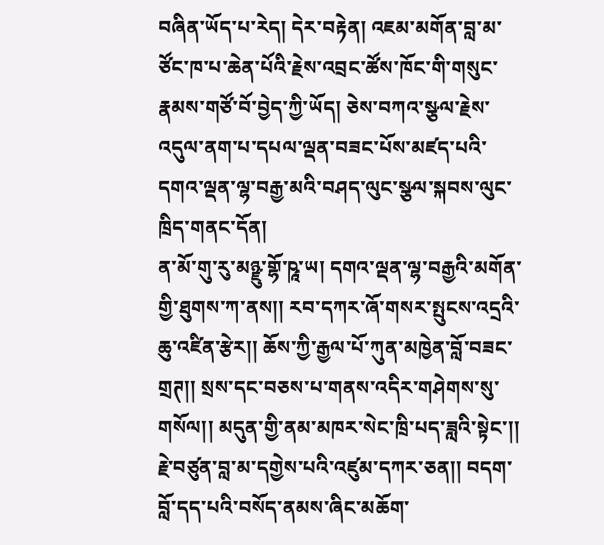བཞིན་ཡོད་པ་རེད། དེར་བརྟེན། འཇམ་མགོན་བླ་མ་ཙོང་ཁ་པ་ཆེན་པོའི་རྗེས་འབྲང་ཚོས་ཁོང་གི་གསུང་རྣམས་གཙོ་བོ་བྱེད་ཀྱི་ཡོད། ཅེས་བཀའ་སྩལ་རྗེས་འདུལ་ནག་པ་དཔལ་ལྡན་བཟང་པོས་མཛད་པའི་དགའ་ལྡན་ལྷ་བརྒྱ་མའི་བཤད་ལུང་སྩལ་སྐབས་ལུང་ཁྲིད་གནང་དོན།
ན་མོ་གུ་རུ་མཉྫུ་གྷོ་ཥཱ་ཡ། དགའ་ལྡན་ལྷ་བརྒྱའི་མགོན་གྱི་ཐུགས་ཀ་ནས།། རབ་དཀར་ཞོ་གསར་སྤུངས་འདྲའི་ཆུ་འཛིན་རྩེར།། ཆོས་ཀྱི་རྒྱལ་པོ་ཀུན་མཁྱེན་བློ་བཟང་གྲཊ།། སྲས་དང་བཅས་པ་གནས་འདིར་གཤེགས་སུ་གསོལ།། མདུན་གྱི་ནམ་མཁར་སེང་ཁྲི་པད་ཟླའི་སྟེང་།། རྗེ་བཙུན་བླ་མ་དགྱེས་པའི་འཛུམ་དཀར་ཅན།། བདག་བློ་དད་པའི་བསོད་ནམས་ཞིང་མཆོག་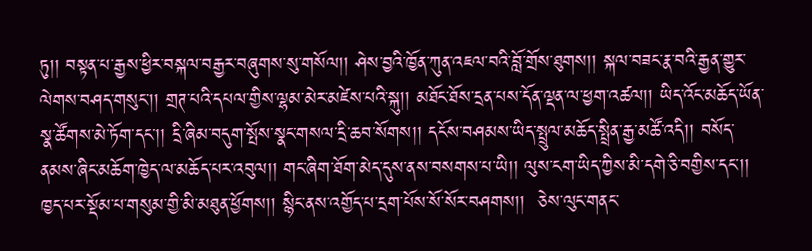ཏུ།། བསྟན་པ་རྒྱས་ཕྱིར་བསྐལ་བརྒྱར་བཞུགས་སུ་གསོལ།། ཤེས་བྱའི་ཁྱོན་ཀུན་འཇལ་བའི་བློ་གྲོས་ཐུགས།། སྐལ་བཟང་རྣ་བའི་རྒྱན་གྱུར་ལེགས་བཤད་གསུང་།། གྲཊ་པའི་དཔལ་གྱིས་ལྷམ་མེར་མཛེས་པའི་སྐུ།། མཐོང་ཐོས་དྲན་པས་དོན་ལྡན་ལ་ཕྱག་འཚལ།། ཡིད་འོང་མཆོད་ཡོན་སྣ་ཚོགས་མེ་ཏོག་དང་།། དྲི་ཞིམ་བདུག་སྤོས་སྣང་གསལ་དྲི་ཆབ་སོགས།། དངོས་བཤམས་ཡིད་སྤྲུལ་མཆོད་སྤྲིན་རྒྱ་མཚོ་འདི།། བསོད་ནམས་ཞིང་མཆོག་ཁྱེད་ལ་མཆོད་པར་འབུལ།། གང་ཞིག་ཐོག་མེད་དུས་ནས་བསགས་པ་ཡི།། ལུས་ངག་ཡིད་ཀྱིས་མི་དགེ་ཅི་བགྱིས་དང་།། ཁྱད་པར་སྡོམ་པ་གསུམ་གྱི་མི་མཐུན་ཕྱོགས།། སྙིང་ནས་འགྱོད་པ་དྲག་པོས་སོ་སོར་བཤགས།།  ཅེས་ལུང་གནང་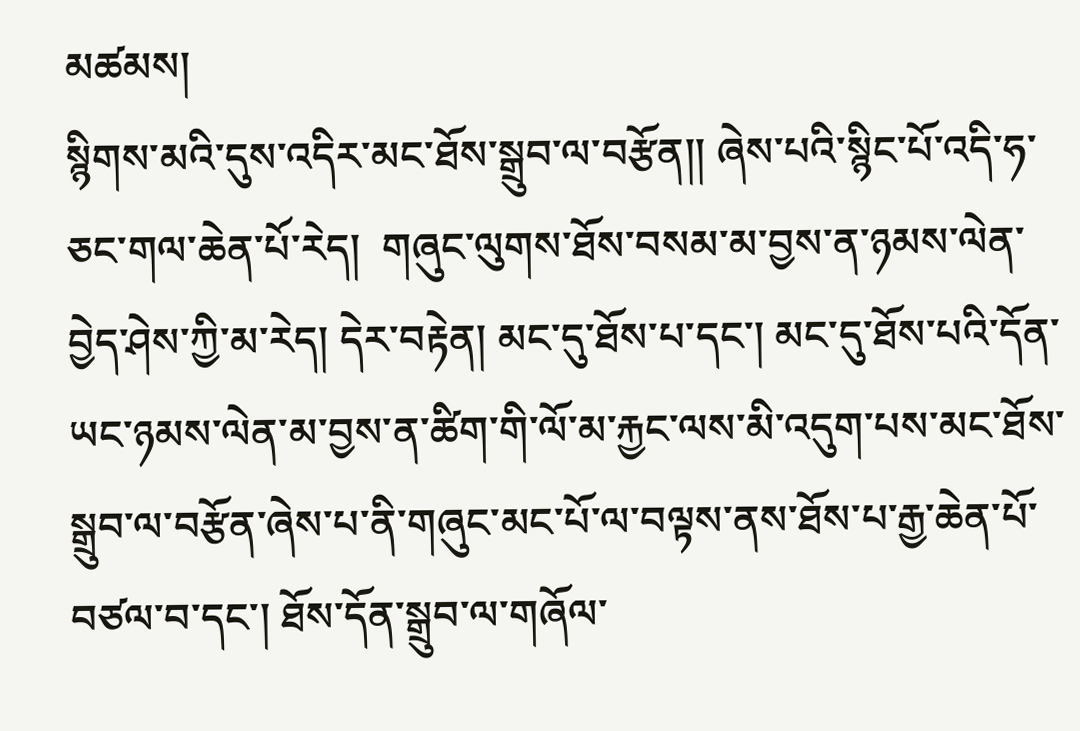མཚམས།
སྙིགས་མའི་དུས་འདིར་མང་ཐོས་སྒྲུབ་ལ་བརྩོན།། ཞེས་པའི་སྙིང་པོ་འདི་ཧ་ཅང་གལ་ཆེན་པོ་རེད།  གཞུང་ལུགས་ཐོས་བསམ་མ་བྱས་ན་ཉམས་ལེན་བྱེད་ཤེས་ཀྱི་མ་རེད། དེར་བརྟེན། མང་དུ་ཐོས་པ་དང་། མང་དུ་ཐོས་པའི་དོན་ཡང་ཉམས་ལེན་མ་བྱས་ན་ཚིག་གི་ལོ་མ་རྐྱང་ལས་མི་འདུག་པས་མང་ཐོས་སྒྲུབ་ལ་བརྩོན་ཞེས་པ་ནི་གཞུང་མང་པོ་ལ་བལྟས་ནས་ཐོས་པ་རྒྱ་ཆེན་པོ་བཙལ་བ་དང་། ཐོས་དོན་སྒྲུབ་ལ་གཞོལ་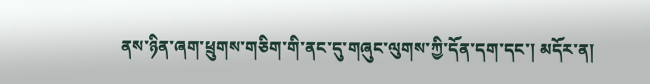ནས་ཉིན་ཞག་ཕྲུགས་གཅིག་གི་ནང་དུ་གཞུང་ལུགས་ཀྱི་དོན་དག་དང་། མདོར་ན།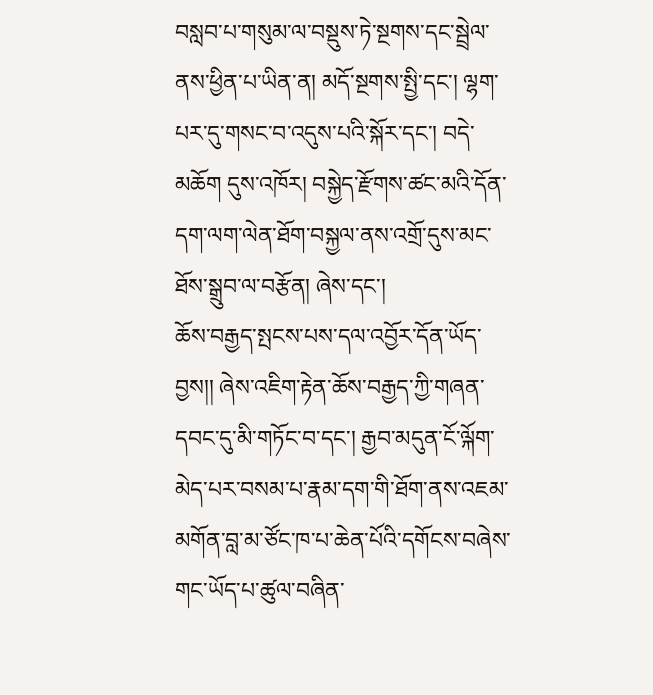བསླབ་པ་གསུམ་ལ་བསྡུས་ཏེ་སྔགས་དང་སྦྲེལ་ནས་ཕྱིན་པ་ཡིན་ན། མདོ་སྔགས་སྤྱི་དང་། ལྷག་པར་དུ་གསང་བ་འདུས་པའི་སྐོར་དང་། བདེ་མཆོག དུས་འཁོར། བསྐྱེད་རྫོགས་ཚང་མའི་དོན་དག་ལག་ལེན་ཐོག་བསྐྱལ་ནས་འགྲོ་དུས་མང་ཐོས་སྒྲུབ་ལ་བརྩོན། ཞེས་དང་།
ཆོས་བརྒྱད་སྤངས་པས་དལ་འབྱོར་དོན་ཡོད་བྱས།། ཞེས་འཇིག་རྟེན་ཆོས་བརྒྱད་ཀྱི་གཞན་དབང་དུ་མི་གཏོང་བ་དང་། རྒྱབ་མདུན་ངོ་ལྐོག་མེད་པར་བསམ་པ་རྣམ་དག་གི་ཐོག་ནས་འཇམ་མགོན་བླ་མ་ཙོང་ཁ་པ་ཆེན་པོའི་དགོངས་བཞེས་གང་ཡོད་པ་ཚུལ་བཞིན་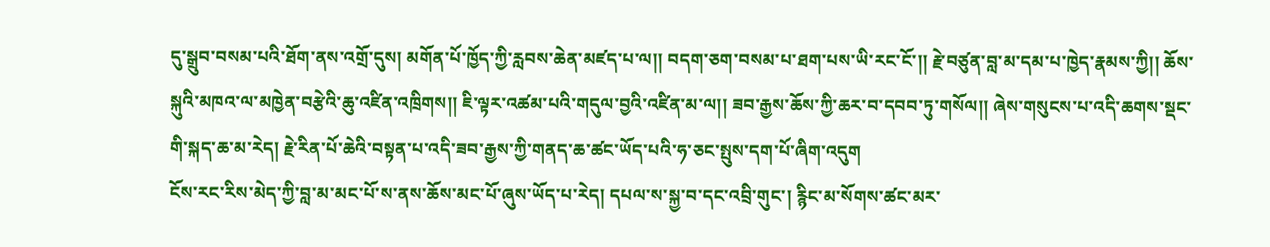དུ་སྒྲུབ་བསམ་པའི་ཐོག་ནས་འགྲོ་དུས། མགོན་པོ་ཁྱོད་ཀྱི་རླབས་ཆེན་མཛད་པ་ལ།། བདག་ཅག་བསམ་པ་ཐག་པས་ཡི་རང་ངོ་།། རྗེ་བཙུན་བླ་མ་དམ་པ་ཁྱེད་རྣམས་ཀྱི།། ཆོས་སྐུའི་མཁའ་ལ་མཁྱེན་བརྩེའི་ཆུ་འཛིན་འཁྲིགས།། ཇི་ལྟར་འཚམ་པའི་གདུལ་བྱའི་འཛིན་མ་ལ།། ཟབ་རྒྱས་ཆོས་ཀྱི་ཆར་བ་དབབ་ཏུ་གསོལ།། ཞེས་གསུངས་པ་འདི་ཆགས་སྡང་གི་སྐད་ཆ་མ་རེད། རྗེ་རིན་པོ་ཆེའི་བསྟན་པ་འདི་ཟབ་རྒྱས་ཀྱི་གནད་ཆ་ཚང་ཡོད་པའི་ཧ་ཅང་སྤུས་དག་པོ་ཞིག་འདུག
ངོས་རང་རིས་མེད་ཀྱི་བླ་མ་མང་པོ་ས་ནས་ཆོས་མང་པོ་ཞུས་ཡོད་པ་རེད། དཔལ་ས་སྐྱ་བ་དང་འབྲི་གུང་། རྙིང་མ་སོགས་ཚང་མར་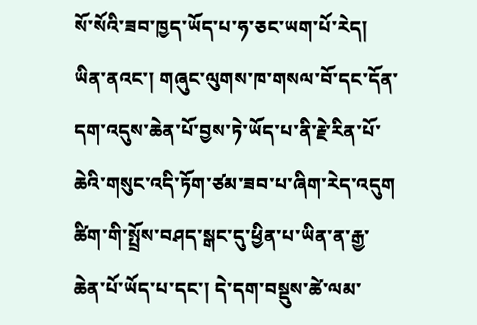སོ་སོའི་ཟབ་ཁྱད་ཡོད་པ་ཧ་ཅང་ཡག་པོ་རེད། ཡིན་ནའང་། གཞུང་ལུགས་ཁ་གསལ་བོ་དང་དོན་དག་འདུས་ཆེན་པོ་བྱས་ཏེ་ཡོད་པ་ནི་རྗེ་རིན་པོ་ཆེའི་གསུང་འདི་ཏོག་ཙམ་ཟབ་པ་ཞིག་རེད་འདུག  ཚིག་གི་སྤྲོས་བཤད་སྒང་དུ་ཕྱིན་པ་ཡིན་ན་རྒྱ་ཆེན་པོ་ཡོད་པ་དང་། དེ་དག་བསྡུས་ཚེ་ལམ་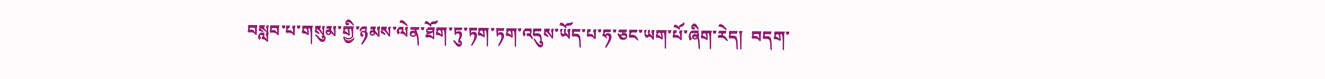བསླབ་པ་གསུམ་གྱི་ཉམས་ལེན་ཐོག་ཏུ་ཏག་ཏག་འདུས་ཡོད་པ་ཧ་ཅང་ཡག་པོ་ཞིག་རེད།  བདག་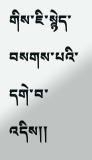གིས་ཇི་སྙེད་བསགས་པའི་དགེ་བ་འདིས།།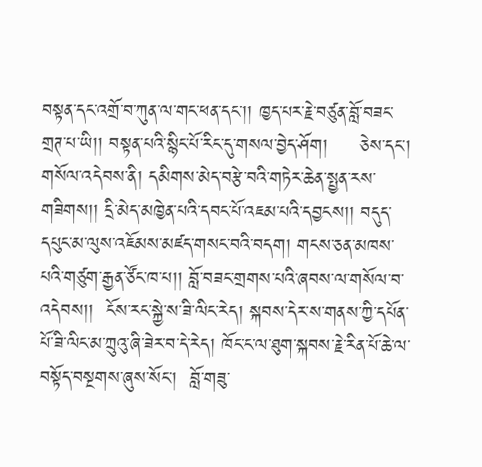བསྟན་དང་འགྲོ་བ་ཀུན་ལ་གང་ཕན་དང་།། ཁྱད་པར་རྗེ་བཙུན་བློ་བཟང་གྲཊ་པ་ཡི།། བསྟན་པའི་སྙིང་པོ་རིང་དུ་གསལ་བྱེད་ཤོག།     ཅེས་དང་།
གསོལ་འདེབས་ནི། དམིགས་མེད་བརྩེ་བའི་གཏེར་ཆེན་སྤྱན་རས་གཟིགས།། དྲི་མེད་མཁྱེན་པའི་དབང་པོ་འཇམ་པའི་དབྱངས།། བདུད་དཔུང་མ་ལུས་འཇོམས་མཛད་གསང་བའི་བདག། གངས་ཅན་མཁས་པའི་གཙུག་རྒྱན་ཙོང་ཁ་པ།། བློ་བཟང་གྲགས་པའི་ཞབས་ལ་གསོལ་བ་འདེབས།།  ངོས་རང་སྐྱེ་ས་ཟི་ལིང་རེད། སྐབས་དེར་ས་གནས་ཀྱི་དཔོན་པོ་ཟི་ལིང་མ་ཀྲུའུ་ཞི་ཟེར་བ་དེ་རེད། ཁོང་ང་ལ་ཐུག་སྐབས་རྗེ་རིན་པོ་ཆེ་ལ་བསྟོད་བསྔགས་ཞུས་སོང་།  བློ་གཟུ་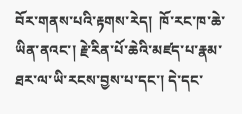བོར་གནས་པའི་རྟགས་རེད།  ཁོ་རང་ཁ་ཆེ་ཡིན་ནའང་། རྗེ་རིན་པོ་ཆེའི་མཛད་པ་རྣམ་ཐར་ལ་ཡི་རངས་བྱས་པ་དང་། དེ་དང་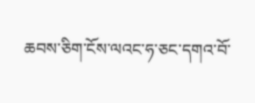ཆབས་ཅིག་ངོས་ལའང་ཧ་ཅང་དགའ་བོ་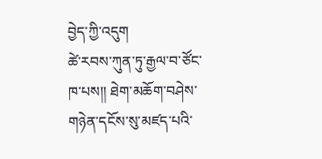བྱེད་ཀྱི་འདུག
ཚེ་རབས་ཀུན་ཏུ་རྒྱལ་བ་ཙོང་ཁ་པས།། ཐེག་མཆོག་བཤེས་གཉེན་དངོས་སུ་མཛད་པའི་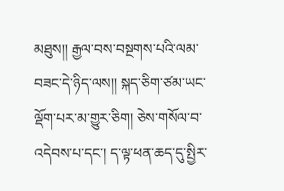མཐུས།། རྒྱལ་བས་བསྔགས་པའི་ལམ་བཟང་དེ་ཉིད་ལས།། སྐད་ཅིག་ཙམ་ཡང་ལྡོག་པར་མ་གྱུར་ཅིག། ཅེས་གསོལ་བ་འདེབས་པ་དང་། ད་ལྟ་ཕན་ཆད་དུ་སྤྱིར་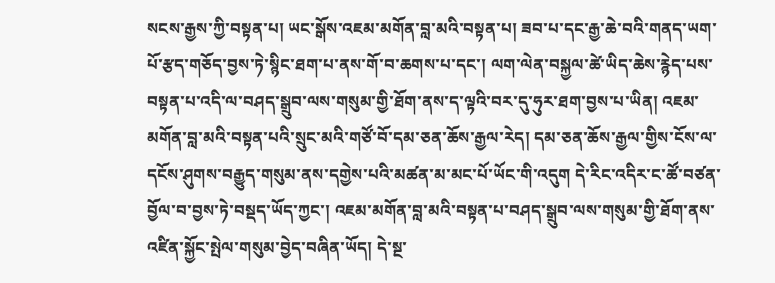སངས་རྒྱས་ཀྱི་བསྟན་པ། ཡང་སྒོས་འཇམ་མགོན་བླ་མའི་བསྟན་པ། ཟབ་པ་དང་རྒྱ་ཆེ་བའི་གནད་ཡག་པོ་རྩད་གཅོད་བྱས་ཏེ་སྙིང་ཐག་པ་ནས་གོ་བ་ཆགས་པ་དང་། ལག་ལེན་བསྐྱལ་ཚེ་ཡིད་ཆེས་རྙེད་པས་བསྟན་པ་འདི་ལ་བཤད་སྒྲུབ་ལས་གསུམ་གྱི་ཐོག་ནས་ད་ལྟའི་བར་དུ་ཧུར་ཐག་བྱས་པ་ཡིན། འཇམ་མགོན་བླ་མའི་བསྟན་པའི་སྲུང་མའི་གཙོ་བོ་དམ་ཅན་ཆོས་རྒྱལ་རེད། དམ་ཅན་ཆོས་རྒྱལ་གྱིས་ངོས་ལ་དངོས་ཤུགས་བརྒྱུད་གསུམ་ནས་དགྱེས་པའི་མཚན་མ་མང་པོ་ཡོང་གི་འདུག དེ་རིང་འདིར་ང་ཚོ་བཙན་བྱོལ་བ་བྱས་ཏེ་བསྡད་ཡོད་ཀྱང་། འཇམ་མགོན་བླ་མའི་བསྟན་པ་བཤད་སྒྲུབ་ལས་གསུམ་གྱི་ཐོག་ནས་འཛིན་སྐྱོང་སྤེལ་གསུམ་བྱེད་བཞིན་ཡོད། དེ་སྔ་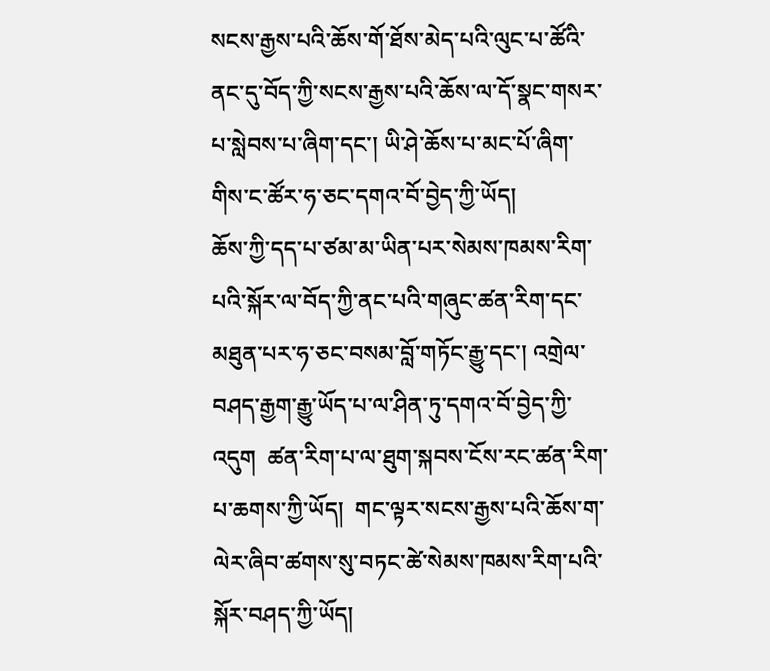སངས་རྒྱས་པའི་ཆོས་གོ་ཐོས་མེད་པའི་ལུང་པ་ཚོའི་ནང་དུ་བོད་ཀྱི་སངས་རྒྱས་པའི་ཆོས་ལ་དོ་སྣང་གསར་པ་སླེབས་པ་ཞིག་དང་། ཡི་ཤེ་ཆོས་པ་མང་པོ་ཞིག་གིས་ང་ཚོར་ཧ་ཅང་དགའ་བོ་བྱེད་ཀྱི་ཡོད།
ཆོས་ཀྱི་དད་པ་ཙམ་མ་ཡིན་པར་སེམས་ཁམས་རིག་པའི་སྐོར་ལ་བོད་ཀྱི་ནང་པའི་གཞུང་ཚན་རིག་དང་མཐུན་པར་ཧ་ཅང་བསམ་བློ་གཏོང་རྒྱུ་དང་། འགྲེལ་བཤད་རྒྱག་རྒྱུ་ཡོད་པ་ལ་ཤིན་ཏུ་དགའ་བོ་བྱེད་ཀྱི་འདུག  ཚན་རིག་པ་ལ་ཐུག་སྐབས་ངོས་རང་ཚན་རིག་པ་ཆགས་ཀྱི་ཡོད།  གང་ལྟར་སངས་རྒྱས་པའི་ཆོས་ག་ལེར་ཞིབ་ཚགས་སུ་བཏང་ཚེ་སེམས་ཁམས་རིག་པའི་སྐོར་བཤད་ཀྱི་ཡོད།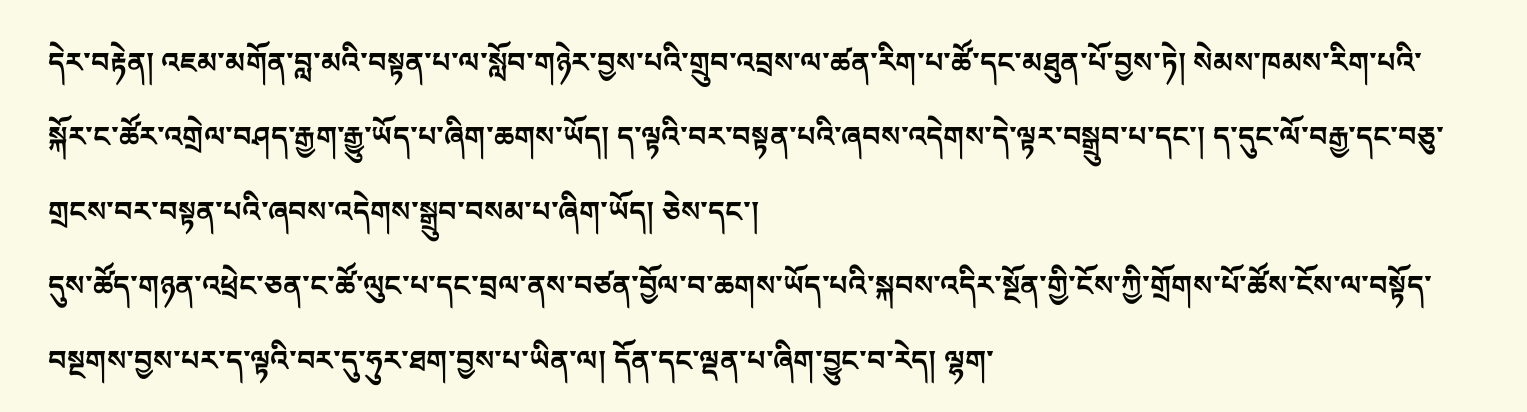དེར་བརྟེན། འཇམ་མགོན་བླ་མའི་བསྟན་པ་ལ་སློབ་གཉེར་བྱས་པའི་གྲུབ་འབྲས་ལ་ཚན་རིག་པ་ཚོ་དང་མཐུན་པོ་བྱས་ཏེ། སེམས་ཁམས་རིག་པའི་སྐོར་ང་ཚོར་འགྲེལ་བཤད་རྒྱག་རྒྱུ་ཡོད་པ་ཞིག་ཆགས་ཡོད། ད་ལྟའི་བར་བསྟན་པའི་ཞབས་འདེགས་དེ་ལྟར་བསྒྲུབ་པ་དང་། ད་དུང་ལོ་བརྒྱ་དང་བཅུ་གྲངས་བར་བསྟན་པའི་ཞབས་འདེགས་སྒྲུབ་བསམ་པ་ཞིག་ཡོད། ཅེས་དང་།
དུས་ཚོད་གཉན་འཕྲེང་ཅན་ང་ཚོ་ལུང་པ་དང་བྲལ་ནས་བཙན་བྱོལ་བ་ཆགས་ཡོད་པའི་སྐབས་འདིར་སྔོན་གྱི་ངོས་ཀྱི་གྲོགས་པོ་ཚོས་ངོས་ལ་བསྟོད་བསྔགས་བྱས་པར་ད་ལྟའི་བར་དུ་ཧུར་ཐག་བྱས་པ་ཡིན་ལ། དོན་དང་ལྡན་པ་ཞིག་བྱུང་བ་རེད། ལྷག་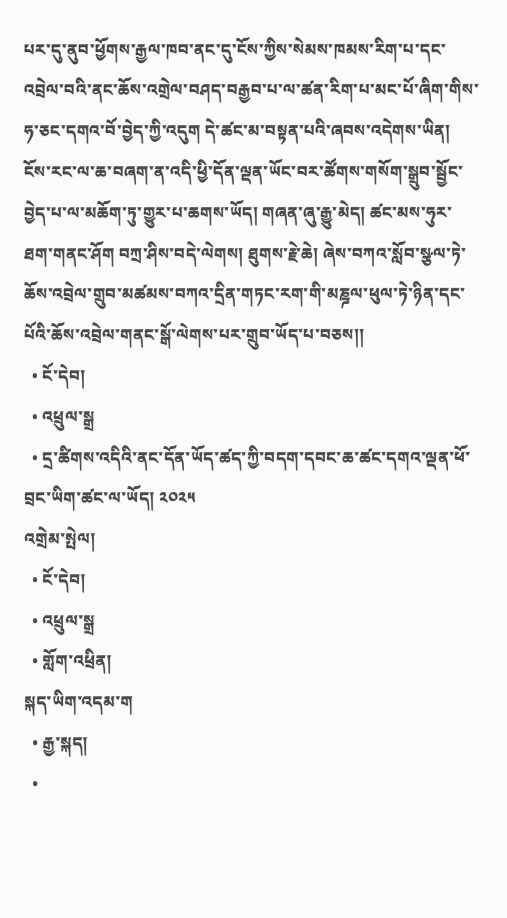པར་དུ་ནུབ་ཕྱོགས་རྒྱལ་ཁབ་ནང་དུ་ངོས་ཀྱིས་སེམས་ཁམས་རིག་པ་དང་འབྲེལ་བའི་ནང་ཆོས་འགྲེལ་བཤད་བརྒྱབ་པ་ལ་ཚན་རིག་པ་མང་པོ་ཞིག་གིས་ཧ་ཅང་དགའ་བོ་བྱེད་ཀྱི་འདུག དེ་ཚང་མ་བསྟན་པའི་ཞབས་འདེགས་ཡིན། ངོས་རང་ལ་ཆ་བཞག་ན་འདི་ཕྱི་དོན་ལྡན་ཡོང་བར་ཚོགས་གསོག་སྒྲུབ་སྦྱོང་བྱེད་པ་ལ་མཆོག་ཏུ་གྱུར་པ་ཆགས་ཡོད། གཞན་ཞུ་རྒྱུ་མེད། ཚང་མས་ཧུར་ཐག་གནང་ཤོག བཀྲ་ཤིས་བདེ་ལེགས། ཐུགས་རྗེ་ཆེ། ཞེས་བཀའ་སློབ་སྩལ་ཏེ་ཆོས་འབྲེལ་གྲུབ་མཚམས་བཀའ་དྲིན་གཏང་རག་གི་མཎྜལ་ཕུལ་ཏེ་ཉིན་དང་པོའི་ཆོས་འབྲེལ་གནང་སྒོ་ལེགས་པར་གྲུབ་ཡོད་པ་བཅས།།
  • ངོ་དེབ།
  • འཕྲུལ་སྒྲ
  • དྲ་ཚིགས་འདིའི་ནང་དོན་ཡོད་ཚད་ཀྱི་བདག་དབང་ཆ་ཚང་དགའ་ལྡན་ཕོ་བྲང་ཡིག་ཚང་ལ་ཡོད། ༢༠༢༥
འགྲེམ་སྤེལ།
  • ངོ་དེབ།
  • འཕྲུལ་སྒྲ
  • གློག་འཕྲིན།
སྐད་ཡིག་འདམ་ག
  • རྒྱ་སྐད།
  •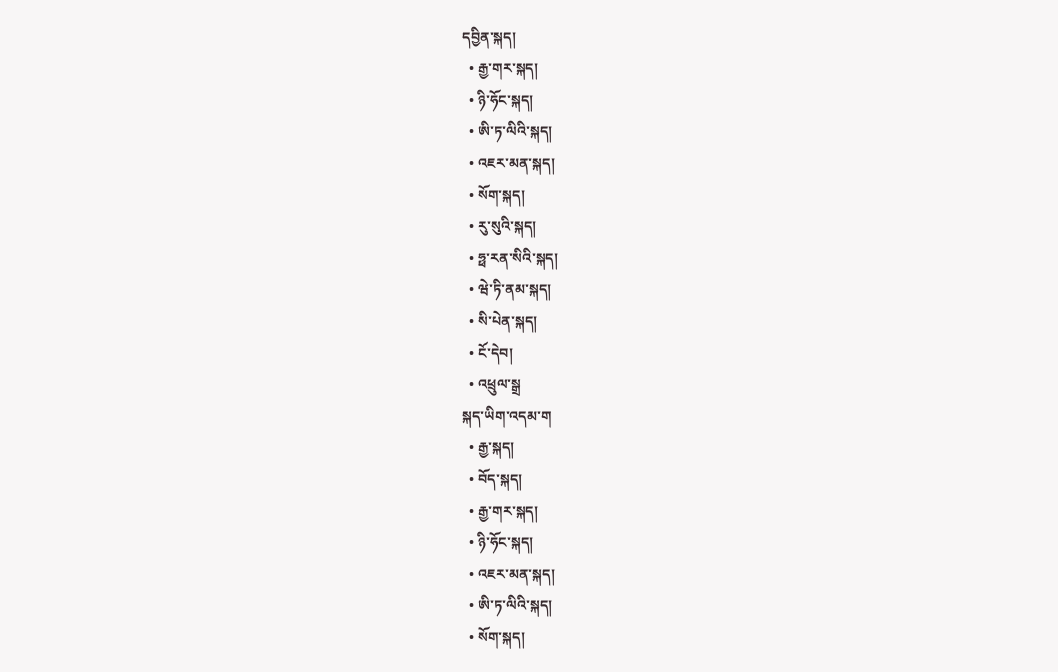དབྱིན་སྐད།
  • རྒྱ་གར་སྐད།
  • ཉི་ཧོང་སྐད།
  • ཨི་ཏ་ལིའི་སྐད།
  • འཇར་མན་སྐད།
  • སོག་སྐད།
  • རུ་སུའི་སྐད།
  • ཧྥ་རན་སིའི་སྐད།
  • ཝེ་ཏི་ནམ་སྐད།
  • སི་པེན་སྐད།
  • ངོ་དེབ།
  • འཕྲུལ་སྒྲ
སྐད་ཡིག་འདམ་ག
  • རྒྱ་སྐད།
  • བོད་སྐད།
  • རྒྱ་གར་སྐད།
  • ཉི་ཧོང་སྐད།
  • འཇར་མན་སྐད།
  • ཨི་ཏ་ལིའི་སྐད།
  • སོག་སྐད།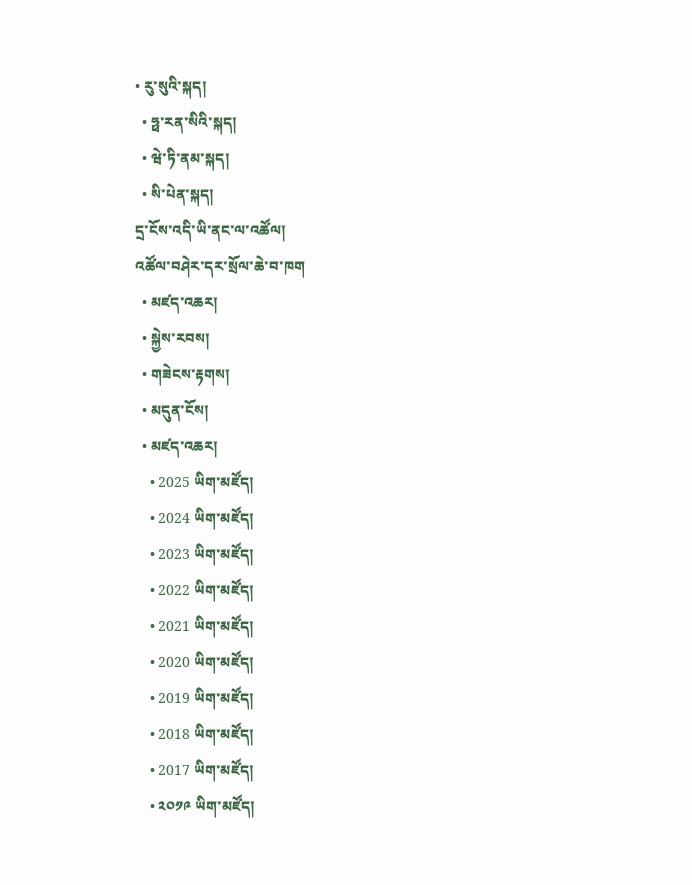• རུ་སུའི་སྐད།
  • ཧྥ་རན་སིའི་སྐད།
  • ཝེ་ཏི་ནམ་སྐད།
  • སི་པེན་སྐད།
དྲ་ངོས་འདི་ཡི་ནང་ལ་འཚོལ།
འཚོལ་བཤེར་དར་སྲོལ་ཆེ་བ་ཁག
  • མཛད་འཆར།
  • སྐྱེས་རབས།
  • གཟེངས་རྟགས།
  • མདུན་ངོས།
  • མཛད་འཆར།
    • 2025 ཡིག་མཛོད།
    • 2024 ཡིག་མཛོད།
    • 2023 ཡིག་མཛོད།
    • 2022 ཡིག་མཛོད།
    • 2021 ཡིག་མཛོད།
    • 2020 ཡིག་མཛོད།
    • 2019 ཡིག་མཛོད།
    • 2018 ཡིག་མཛོད།
    • 2017 ཡིག་མཛོད།
    • ༢༠༡༩ ཡིག་མཛོད།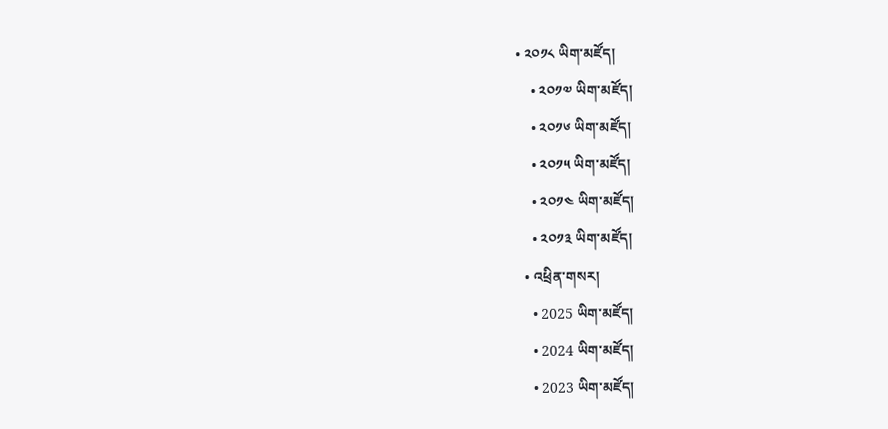• ༢༠༡༨ ཡིག་མཛོད།
    • ༢༠༡༧ ཡིག་མཛོད།
    • ༢༠༡༦ ཡིག་མཛོད།
    • ༢༠༡༥ ཡིག་མཛོད།
    • ༢༠༡༤ ཡིག་མཛོད།
    • ༢༠༡༣ ཡིག་མཛོད།
  • འཕྲིན་གསར།
    • 2025 ཡིག་མཛོད།
    • 2024 ཡིག་མཛོད།
    • 2023 ཡིག་མཛོད།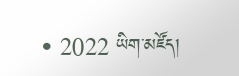• 2022 ཡིག་མཛོད།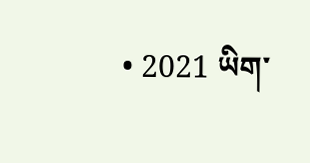• 2021 ཡིག་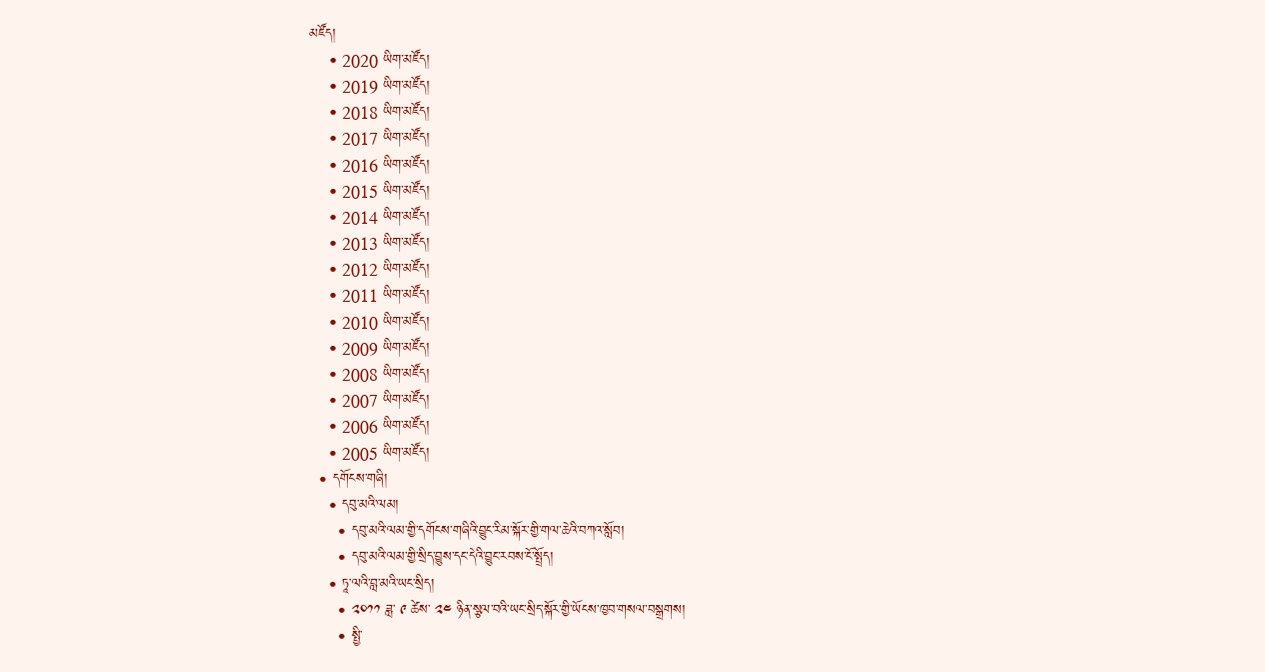མཛོད།
    • 2020 ཡིག་མཛོད།
    • 2019 ཡིག་མཛོད།
    • 2018 ཡིག་མཛོད།
    • 2017 ཡིག་མཛོད།
    • 2016 ཡིག་མཛོད།
    • 2015 ཡིག་མཛོད།
    • 2014 ཡིག་མཛོད།
    • 2013 ཡིག་མཛོད།
    • 2012 ཡིག་མཛོད།
    • 2011 ཡིག་མཛོད།
    • 2010 ཡིག་མཛོད།
    • 2009 ཡིག་མཛོད།
    • 2008 ཡིག་མཛོད།
    • 2007 ཡིག་མཛོད།
    • 2006 ཡིག་མཛོད།
    • 2005 ཡིག་མཛོད།
  • དགོངས་གཞི།
    • དབུ་མའི་ལམ།
      • དབུ་མའི་ལམ་གྱི་དགོངས་གཞིའི་བྱུང་རིམ་སྐོར་གྱི་གལ་ཆེའི་བཀའ་སློབ།
      • དབུ་མའི་ལམ་གྱི་སྲིད་བྱུས་དང་དེའི་བྱུང་རབས་ངོ་སྤྲོད།
    • ཏཱ་ལའི་བླ་མའི་ཡང་སྲིད།
      • ༢༠༡༡ ཟླ་ ༩ ཚེས་ ༢༤ ཉིན་སྩལ་བའི་ཡང་སྲིད་སྐོར་གྱི་ཡོངས་ཁྱབ་གསལ་བསྒྲགས།
      • སྤྱི་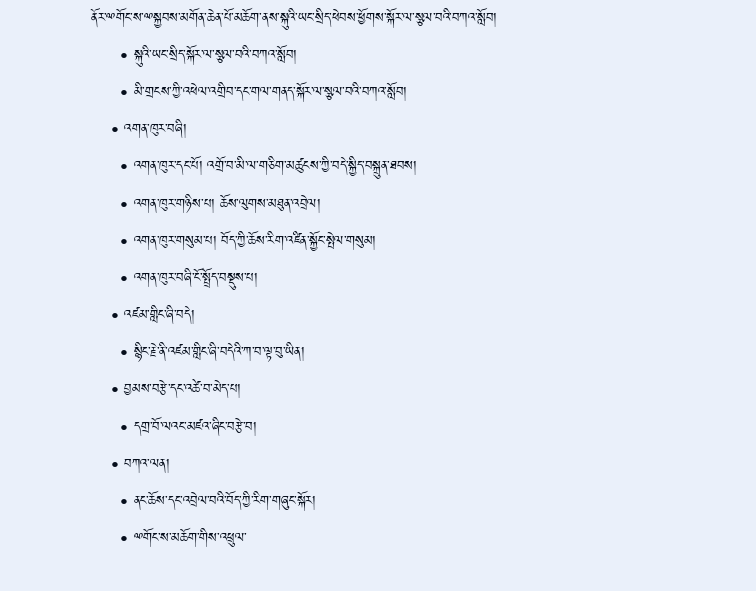ནོར་ྋགོང་ས་ྋསྐྱབས་མགོན་ཆེན་པོ་མཆོག་ནས་སྐུའི་ཡང་སྲིད་ཕེབས་ཕྱོགས་སྐོར་ལ་སྩལ་བའི་བཀའ་སློབ།
      • སྐུའི་ཡང་སྲིད་སྐོར་ལ་སྩལ་བའི་བཀའ་སློབ།
      • མི་གྲངས་ཀྱི་འཕེལ་འགྲིབ་དང་གལ་གནད་སྐོར་ལ་སྩལ་བའི་བཀའ་སློབ།
    • འགན་ཁུར་བཞི།
      • འགན་ཁུར་དང་པོ། འགྲོ་བ་མི་ལ་གཅིག་མཚུངས་ཀྱི་བདེ་སྐྱིད་བསྐྲུན་ཐབས།
      • འགན་ཁུར་གཉིས་པ། ཆོས་ལུགས་མཐུན་འབྲེལ།
      • འགན་ཁུར་གསུམ་པ། བོད་ཀྱི་ཆོས་རིག་འཛིན་སྐྱོང་སྤེལ་གསུམ།
      • འགན་ཁུར་བཞི་ངོ་སྤྲོད་བསྡུས་པ།
    • འཛམ་གླིང་ཞི་བདེ།
      • སྙིང་རྗེ་ནི་འཛམ་གླིང་ཞི་བདེའི་ཀ་བ་ལྟ་བུ་ཡིན།
    • བྱམས་བརྩེ་དང་འཚེ་བ་མེད་པ།
      • དགྲ་བོ་ལའང་མཛའ་ཞིང་བརྩེ་བ།
    • བཀའ་ལན།
      • ནང་ཆོས་དང་འབྲེལ་བའི་བོད་ཀྱི་རིག་གཞུང་སྐོར།
      • ྋགོང་ས་མཆོག་གིས་འཕྲུལ་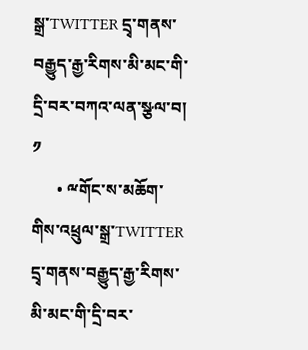སྒྲ་TWITTER དྲྭ་གནས་བརྒྱུད་རྒྱ་རིགས་མི་མང་གི་དྲི་བར་བཀའ་ལན་སྩལ་བ། ༡
      • ྋགོང་ས་མཆོག་གིས་འཕྲུལ་སྒྲ་TWITTER དྲྭ་གནས་བརྒྱུད་རྒྱ་རིགས་མི་མང་གི་དྲི་བར་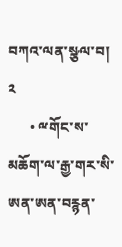བཀའ་ལན་སྩལ་བ། ༢
      • ྋགོང་ས་མཆོག་ལ་རྒྱ་གར་སི་ཨན་ཨན་བརྙན་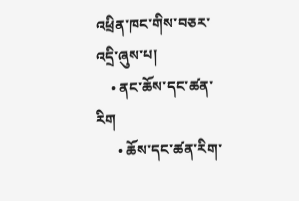འཕྲིན་ཁང་གིས་བཅར་འདྲི་ཞུས་པ།
    • ནང་ཆོས་དང་ཚན་རིག
      • ཆོས་དང་ཚན་རིག་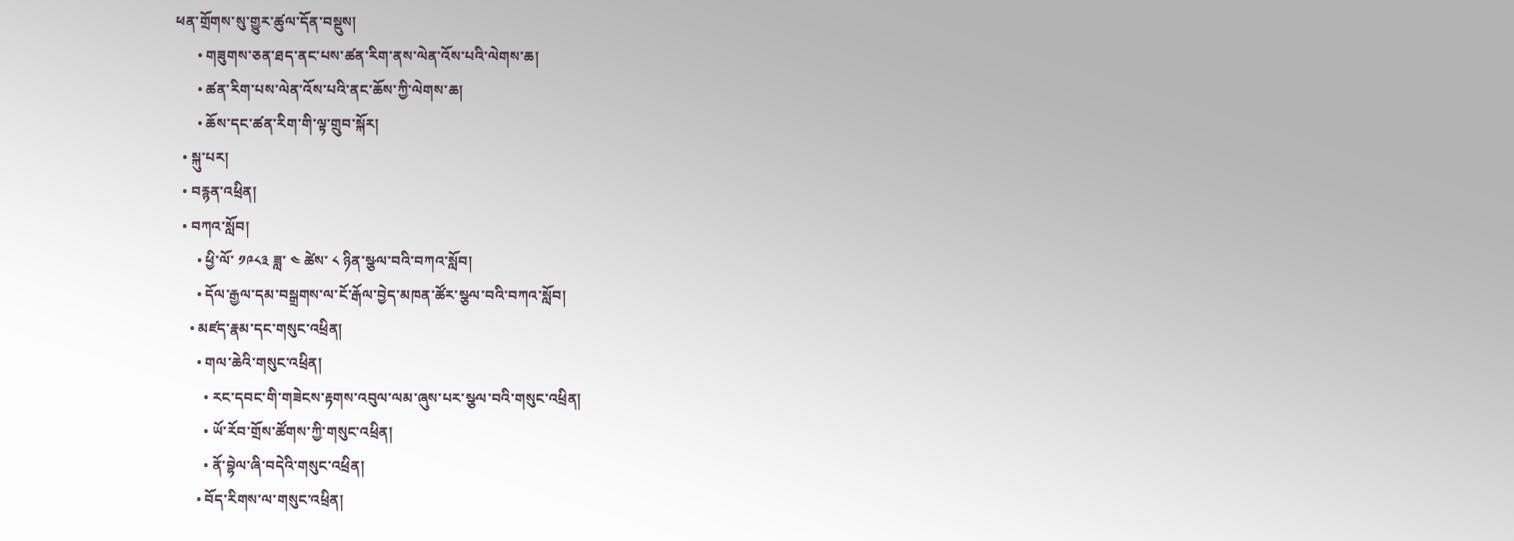ཕན་གྲོགས་སུ་གྱུར་ཚུལ་དོན་བསྡུས།
      • གཟུགས་ཅན་ཐད་ནང་པས་ཚན་རིག་ནས་ལེན་འོས་པའི་ལེགས་ཆ།
      • ཚན་རིག་པས་ལེན་འོས་པའི་ནང་ཆོས་ཀྱི་ལེགས་ཆ།
      • ཆོས་དང་ཚན་རིག་གི་ལྟ་གྲུབ་སྐོར།
  • སྐུ་པར།
  • བརྙན་འཕྲིན།
  • བཀའ་སློབ།
      • ཕྱི་ལོ་ ༡༩༨༣ ཟླ་ ༤ ཚེས་ ༨ ཉིན་སྩལ་བའི་བཀའ་སློབ།
      • དོལ་རྒྱལ་དམ་བསྒྲགས་ལ་ངོ་རྒོལ་བྱེད་མཁན་ཚོར་སྩལ་བའི་བཀའ་སློབ།
    • མཛད་རྣམ་དང་གསུང་འཕྲིན།
      • གལ་ཆེའི་གསུང་འཕྲིན།
        • རང་དབང་གི་གཟེངས་རྟགས་འབུལ་ལམ་ཞུས་པར་སྩལ་བའི་གསུང་འཕྲིན།
        • ཡོ་རོབ་གྲོས་ཚོགས་ཀྱི་གསུང་འཕྲིན།
        • ནོ་བྷེལ་ཞི་བདེའི་གསུང་འཕྲིན།
      • བོད་རིགས་ལ་གསུང་འཕྲིན།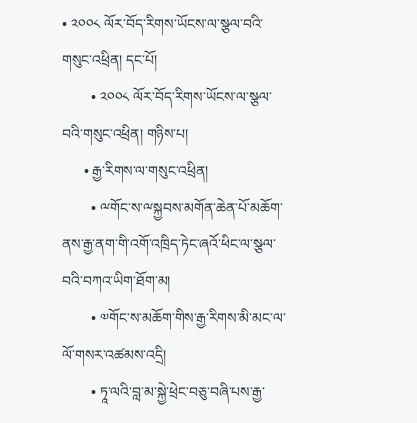• ༢༠༠༨ ལོར་བོད་རིགས་ཡོངས་ལ་སྩལ་བའི་གསུང་འཕྲིན། དང་པོ།
        • ༢༠༠༨ ལོར་བོད་རིགས་ཡོངས་ལ་སྩལ་བའི་གསུང་འཕྲིན། གཉིས་པ།
      • རྒྱ་རིགས་ལ་གསུང་འཕྲིན།
        • ྋགོང་ས་ྋསྐྱབས་མགོན་ཆེན་པོ་མཆོག་ནས་རྒྱ་ནག་གི་འགོ་འཁྲིད་ཏེང་ཞའོ་ཕིང་ལ་སྩལ་བའི་བཀའ་ཡིག་ཐོག་མ།
        • ༧གོང་ས་མཆོག་གིས་རྒྱ་རིགས་མི་མང་ལ་ལོ་གསར་འཚམས་འདྲི།
        • ཏཱ་ལའི་བླ་མ་སྐྱེ་ཕྲེང་བཅུ་བཞི་པས་རྒྱ་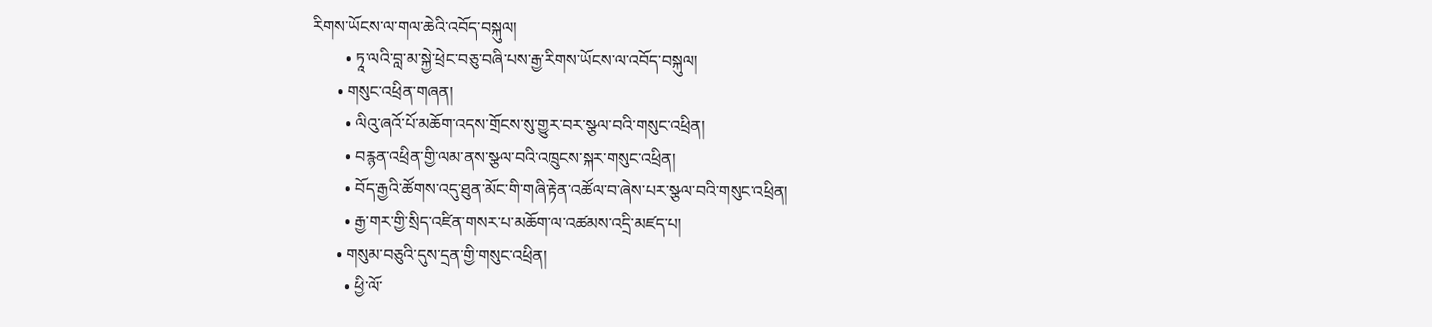རིགས་ཡོངས་ལ་གལ་ཆེའི་འབོད་བསྐུལ།
        • ཏཱ་ལའི་བླ་མ་སྐྱེ་ཕྲེང་བཅུ་བཞི་པས་རྒྱ་རིགས་ཡོངས་ལ་འབོད་བསྐུལ།
      • གསུང་འཕྲིན་གཞན།
        • ལིའུ་ཞའོ་པོ་མཆོག་འདས་གྲོངས་སུ་གྱུར་བར་སྩལ་བའི་གསུང་འཕྲིན།
        • བརྙན་འཕྲིན་གྱི་ལམ་ནས་སྩལ་བའི་འཁྲུངས་སྐར་གསུང་འཕྲིན།
        • བོད་རྒྱའི་ཚོགས་འདུ་ཐུན་མོང་གི་གཞི་རྟེན་འཚོལ་བ་ཞེས་པར་སྩལ་བའི་གསུང་འཕྲིན།
        • རྒྱ་གར་གྱི་སྲིད་འཛིན་གསར་པ་མཆོག་ལ་འཚམས་འདྲི་མཛད་པ།
      • གསུམ་བཅུའི་དུས་དྲན་གྱི་གསུང་འཕྲིན།
        • ཕྱི་ལོ་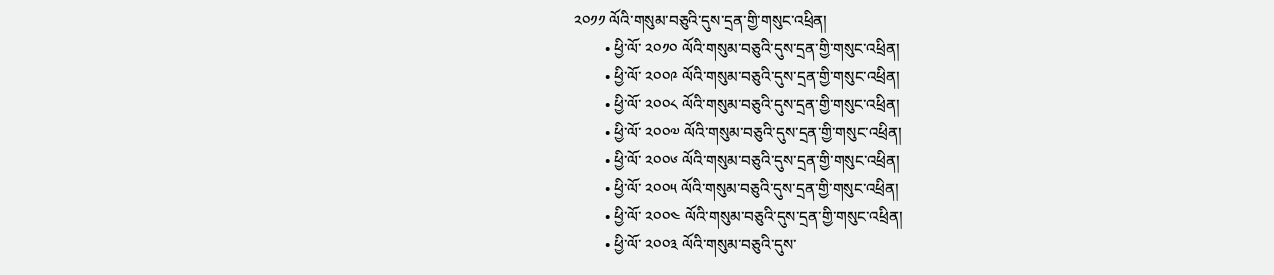༢༠༡༡ ལོའི་གསུམ་བཅུའི་དུས་དྲན་གྱི་གསུང་འཕྲིན།
        • ཕྱི་ལོ་ ༢༠༡༠ ལོའི་གསུམ་བཅུའི་དུས་དྲན་གྱི་གསུང་འཕྲིན།
        • ཕྱི་ལོ་ ༢༠༠༩ ལོའི་གསུམ་བཅུའི་དུས་དྲན་གྱི་གསུང་འཕྲིན།
        • ཕྱི་ལོ་ ༢༠༠༨ ལོའི་གསུམ་བཅུའི་དུས་དྲན་གྱི་གསུང་འཕྲིན།
        • ཕྱི་ལོ་ ༢༠༠༧ ལོའི་གསུམ་བཅུའི་དུས་དྲན་གྱི་གསུང་འཕྲིན།
        • ཕྱི་ལོ་ ༢༠༠༦ ལོའི་གསུམ་བཅུའི་དུས་དྲན་གྱི་གསུང་འཕྲིན།
        • ཕྱི་ལོ་ ༢༠༠༥ ལོའི་གསུམ་བཅུའི་དུས་དྲན་གྱི་གསུང་འཕྲིན།
        • ཕྱི་ལོ་ ༢༠༠༤ ལོའི་གསུམ་བཅུའི་དུས་དྲན་གྱི་གསུང་འཕྲིན།
        • ཕྱི་ལོ་ ༢༠༠༣ ལོའི་གསུམ་བཅུའི་དུས་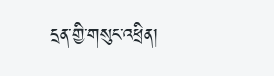དྲན་གྱི་གསུང་འཕྲིན།